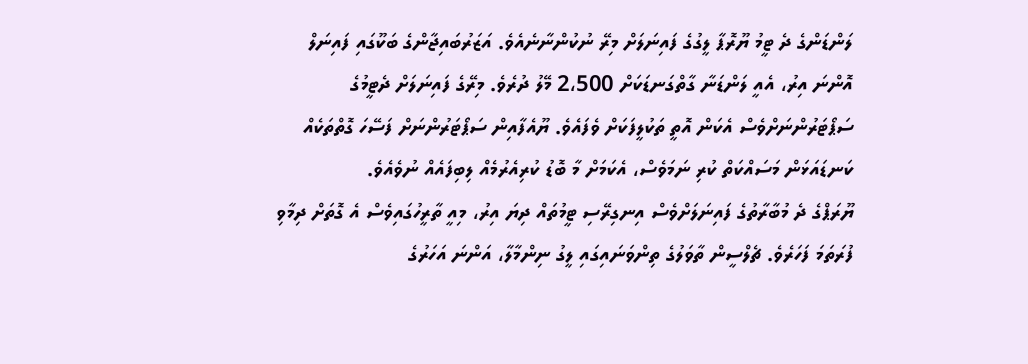ލަންޑަންގެ ދެ ޓީމު ޔޫރޮޕާ ލީގުގެ ފައިނަލަށް މިރޭ ނުކުންނާނެއެވެ. އަޒަރުބައިޖާންގެ ބަކޫގައި ފައިނަލް އޮންނަ އިރު، އެއީ ލަންޑަނާ ގާތްގަނޑަކަށް 2،500 މޭލު ދުރެވެ. މިރޭގެ ފައިނަލަށް ދެޓީމުގެ ސަޕޯޓަރުންނަށްވެސް އެކަން އޮތީ ތަކުލީފަކަށް ވެފައެވެ. ޔޫއެފާއިން ސަޕޯޓަރުންނަށް ފަސޭހަ ގޮތްތަކެއް ކަނޑައަޅަން މަސައްކަތް ކުރި ނަމަވެސް، އެކަމަށް މާ ބޮޑު ކުރިއެރުމެއް ލިބިފައެއް ނުވެއެވެ.
ޔޫރަޕްގެ ދެ މުބާރާތުގެ ފައިނަލަށްވެސް އިނގިރޭސި ޓީމުތައް ދިޔަ އިރު، މިއީ ތާރީހުގައިވެސް އެ ގޮތަށް ދިމާވި ފުރަތަމަ ފަހަރެވެ. ޗެލްސީން ތާވަލުގެ ތިންވަނައިގައި ލީގު ނިންމާލާ، އަންނަ އަހަރުގެ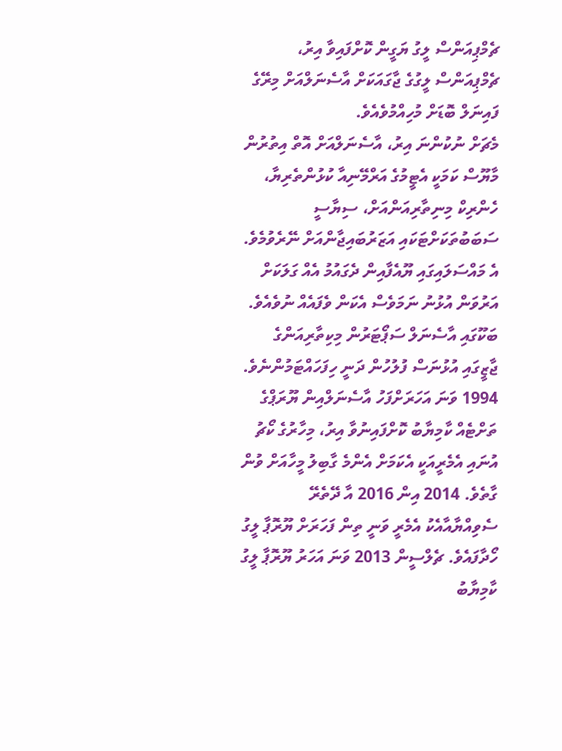ޗެމްޕިއަންސް ލީގު ޔަގީން ކޮށްފައިވާ އިރު، ޗެމްޕިއަންސް ލީގުގެ ޖާގައަކަށް އާސެނަލްއަށް މިރޭގެ ފައިނަލް ބޮޑަށް މުހިއްމުވެއެވެ.
މެޗަށް ނުކުންނަ އިރު، އާސެނަލްއަށް އޮތް އިތުރުން މާޔޫސް ކަމަކީ އެޓީމުގެ އަރްމޭނިއާ ކުޅުންތެރިޔާ، ހެންރިކް މިނިތާރިއަންއަށް، ސިޔާސީ ސަބަބުތަކަށްޓަކައި އަޒަރުބައިޖާންއަށް ނޭރެވުމެވެ. އެ މައްސަލައިގައި ޔޫއެފާއިން ދެގައުމު އެއް ގަލަކަށް އަރުވަން އުޅުނު ނަމަވެސް އެކަން ވެފައެއް ނުވެއެވެ. ބަކޫގައި އާސެނަލް ސަޕޯޓަރުން މިކިތާރިއަންގެ ޖާޒީގައި އުޅުނަސް ފުލުހުން ދަނީ ހިފަހައްޓަމުންނެވެ.
1994 ވަނަ އަހަރަށްފަހު އާސެނަލްއިން ޔޫރަޕްގެ ތަށްޓެއް ކާމިޔާބު ކޮށްފައިނުވާ އިރު، މިހާރުގެ ކޯޗު އުނައި އެމެރީއަކީ އެކަމަށް އެންމެ ގާބިލު މީހާއަށް ވުން ގާތެވެ. 2014 އިން 2016 އާ ދޭތެރޭ ސެވިއްޔާއާއެކު އެމެރީ ވަނީ ތިން ފަހަރަށް ޔޫރޮޕާ ލީގު ހޯދާފައެވެ. ޗެލްސީން 2013 ވަނަ އަހަރު ޔޫރޮޕާ ލީގު ކާމިޔާބު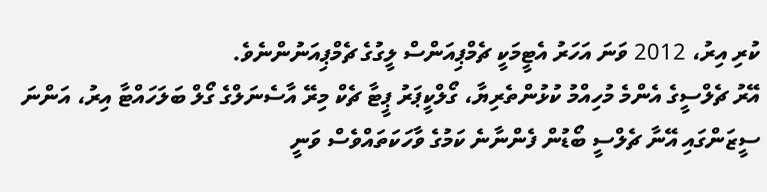ކުރި އިރު، 2012 ވަނަ އަހަރު އެޓީމަކީ ޗެމްޕިއަންސް ލީގުގެ ޗެމްޕިއަނުންނެވެ.
އޭރު ޗެލްސީގެ އެންމެ މުހިއްމު ކުޅުންތެރިޔާ، ގޯލްކީޕަރު ޕީޓާ ޗެކް މިރޭ އާސެނަލްގެ ގޯލް ބަލަހައްޓާ އިރު، އަންނަ ސީޒަންގައި އޭނާ ޗެލްސީ ބޯޑުން ފެންނާނެ ކަމުގެ ވާހަކަތައްވެސް ވަނީ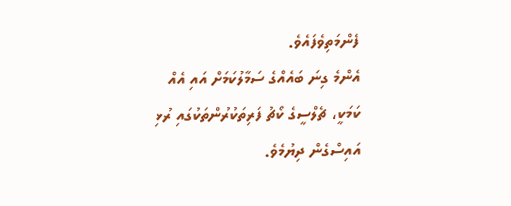ފެންމަތިވެފައެވެ.
އެންމެ ގިނަ ބައެއްގެ ސަމާލުކަމަށް އައި އެއް ކަމަކީ، ޗެލްސީގެ ކޯޗު ފަރިތަކުރުންތަކުގައި ރުޅި އައިސްގެން ދިޔުމެވެ.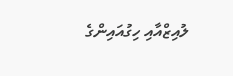ލުއިޒްއާއި ހިގުއައިންގެ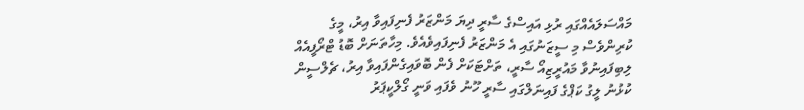މައްސަލައެއްގައި ރުޅި އައިސްގެ ސާރީ ދިޔަ މަންޒަރު ފެނިފައިވާ އިރު، މީގެ ކުރިންވެސް މި ސީޒަނުގައި އެ މަންޒަރު ފެނިފައިވެއެވެ. މިހާތަނަށް ބޮޑު ޓްރޯފީއެއް ލިބިފައިނުވާ މައުރީޒިއޯ ސާރީ، ތަށްޓަކަށް ފެން ބޮވައިގެންފައިވާ އިރު، ޗެލްސީން ކުޅުނު ލީގު ކަޕްގެ ފައިނަލްގައި ސާރީ ހޫނު ވެފައި ވަނީ ގޯލްކީޕަރު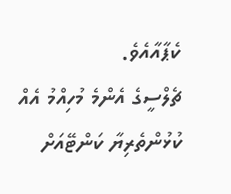ކެޕާއާއެވެ.
ޗެލްސީގެ އެންމެ މުހިއްމު އެއް ކުޅުންތެރިޔާ ކަންޓޭއަށް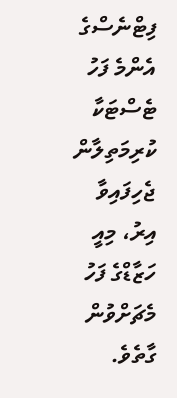ފިޓްނެސްގެ އެންމެ ފަހު ޓެސްޓަކާ ކުރިމަތިލާން ޖެހިފައިވާ އިރު، މިއީ ހަޒާޑްގެ ފަހު މެޗަށްވުން ގާތެވެ.